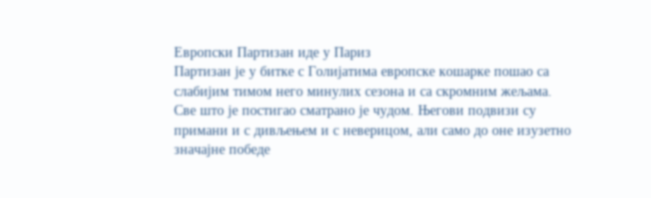Европски Партизан иде у Париз
Партизан је у битке с Голијатима европске кошарке пошао са слабијим тимом него минулих сезона и са скромним жељама. Све што је постигао сматрано је чудом. Његови подвизи су примани и с дивљењем и с неверицом, али само до оне изузетно значајне победе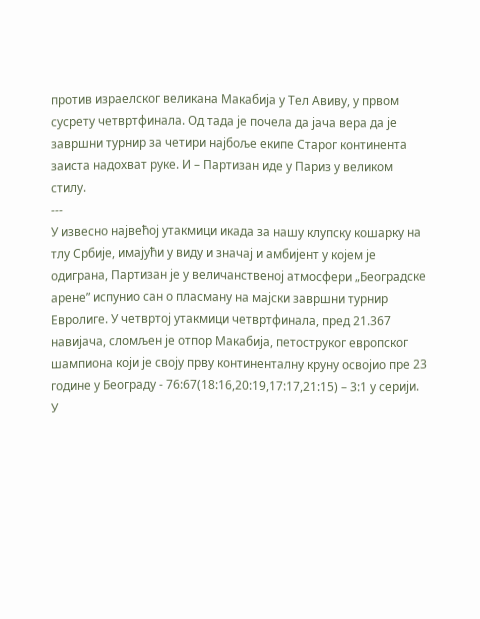против израелског великана Макабија у Тел Авиву, у првом сусрету четвртфинала. Од тада је почела да јача вера да је завршни турнир за четири најбоље екипе Старог континента заиста надохват руке. И – Партизан иде у Париз у великом стилу.
---
У извесно највећој утакмици икада за нашу клупску кошарку на тлу Србије, имајући у виду и значај и амбијент у којем је одиграна, Партизан је у величанственој атмосфери „Београдске арене” испунио сан о пласману на мајски завршни турнир Евролиге. У четвртој утакмици четвртфинала, пред 21.367 навијача, сломљен је отпор Макабија, петоструког европског шампиона који је своју прву континенталну круну освојио пре 23 године у Београду - 76:67(18:16,20:19,17:17,21:15) – 3:1 у серији.
У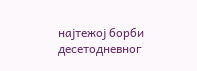најтежој борби десетодневног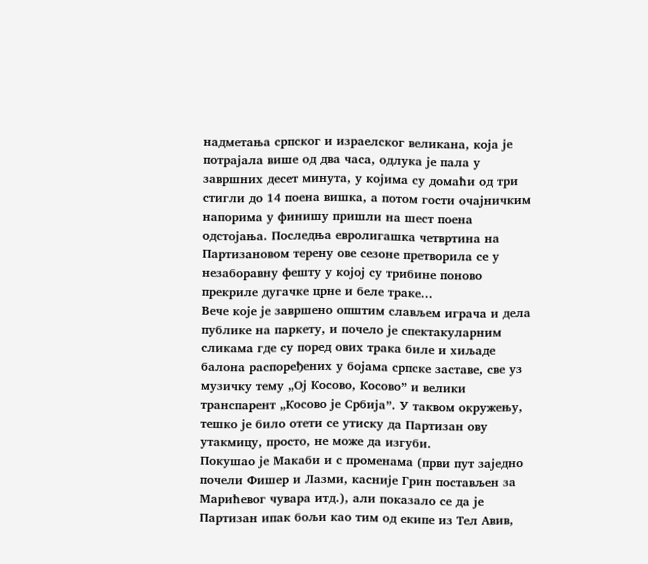надметања српског и израелског великана, која је потрајала више од два часа, одлука је пала у завршних десет минута, у којима су домаћи од три стигли до 14 поена вишка, а потом гости очајничким напорима у финишу пришли на шест поена одстојања. Последња евролигашка четвртина на Партизановом терену ове сезоне претворила се у незаборавну фешту у којој су трибине поново прекриле дугачке црне и беле траке...
Вече које је завршено општим слављем играча и дела публике на паркету, и почело је спектакуларним сликама где су поред ових трака биле и хиљаде балона распоређених у бојама српске заставе, све уз музичку тему „Ој Косово, Косово” и велики транспарент „Косово је Србија”. У таквом окружењу, тешко је било отети се утиску да Партизан ову утакмицу, просто, не може да изгуби.
Покушао је Макаби и с променама (први пут заједно почели Фишер и Лазми, касније Грин постављен за Марићевог чувара итд.), али показало се да је Партизан ипак бољи као тим од екипе из Тел Авив,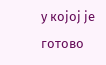у којој је готово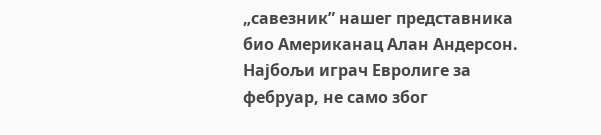„савезник” нашег представника био Американац Алан Андерсон. Најбољи играч Евролиге за фебруар, не само због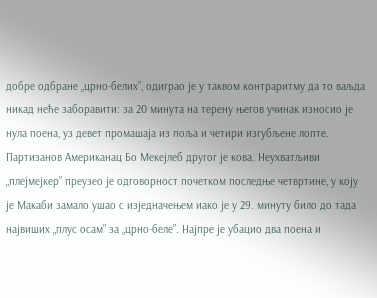добре одбране „црно-белих”, одиграо је у таквом контраритму да то ваљда никад неће заборавити: за 20 минута на терену његов учинак износио је нула поена, уз девет промашаја из поља и четири изгубљене лопте.
Партизанов Американац Бо Мекејлеб другог је кова. Неухватљиви „плејмејкер” преузео је одговорност почетком последње четвртине, у коју је Макаби замало ушао с изједначењем иако је у 29. минуту било до тада највиших „плус осам” за „црно-беле”. Најпре је убацио два поена и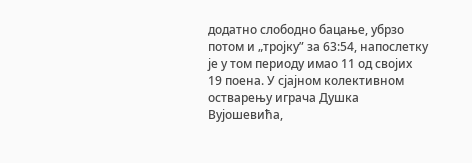додатно слободно бацање, убрзо потом и „тројку” за 63:54, напослетку је у том периоду имао 11 од својих 19 поена. У сјајном колективном остварењу играча Душка Вујошевића,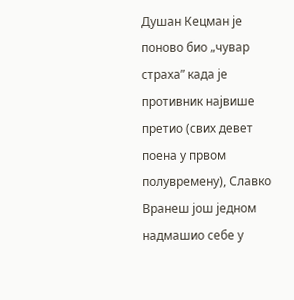Душан Кецман је поново био „чувар страха” када је противник највише претио (свих девет поена у првом полувремену), Славко Вранеш још једном надмашио себе у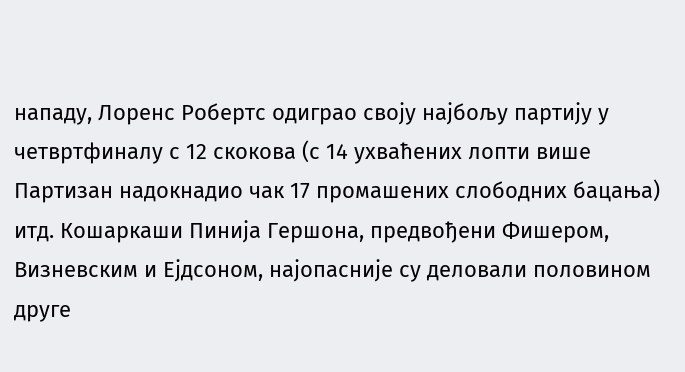нападу, Лоренс Робертс одиграо своју најбољу партију у четвртфиналу с 12 скокова (с 14 ухваћених лопти више Партизан надокнадио чак 17 промашених слободних бацања) итд. Кошаркаши Пинија Гершона, предвођени Фишером, Визневским и Ејдсоном, најопасније су деловали половином друге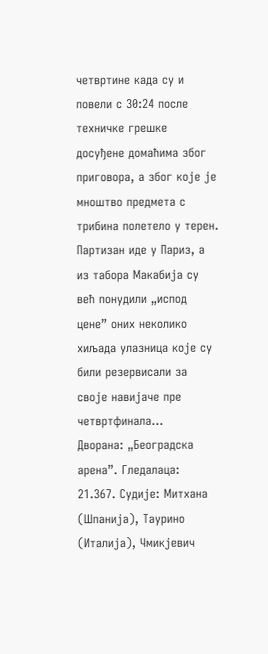четвртине када су и повели с 30:24 после техничке грешке досуђене домаћима због приговора, а због које је мноштво предмета с трибина полетело у терен.
Партизан иде у Париз, а из табора Макабија су већ понудили „испод цене” оних неколико хиљада улазница које су били резервисали за своје навијаче пре четвртфинала...
Дворана: „Београдска арена”. Гледалаца: 21.367. Судије: Митхана (Шпанија), Таурино (Италија), Чмикјевич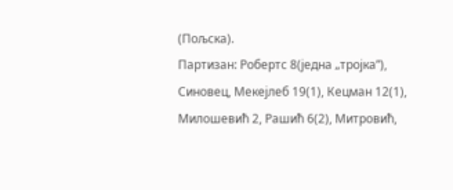(Пољска).
Партизан: Робертс 8(једна „тројка”), Синовец, Мекејлеб 19(1), Кецман 12(1), Милошевић 2, Рашић 6(2), Митровић,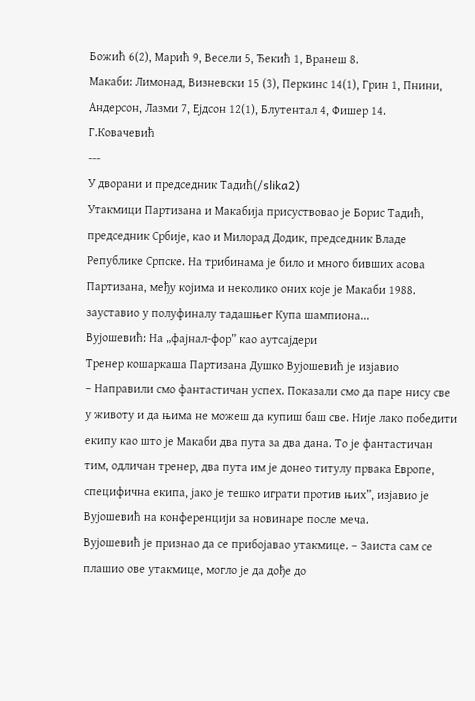Божић 6(2), Марић 9, Весели 5, Ђекић 1, Вранеш 8.
Макаби: Лимонад, Визневски 15 (3), Перкинс 14(1), Грин 1, Пнини, Андерсон, Лазми 7, Ејдсон 12(1), Блутентал 4, Фишер 14.
Г.Ковачевић
---
У дворани и председник Тадић(/slika2)
Утакмици Партизана и Макабија присуствовао је Борис Тадић, председник Србије, као и Милорад Додик, председник Владе Републике Српске. На трибинама је било и много бивших асова Партизана, међу којима и неколико оних које је Макаби 1988. зауставио у полуфиналу тадашњег Купа шампиона...
Вујошевић: На „фајнал-фор” као аутсајдери
Тренер кошаркаша Партизана Душко Вујошевић је изјавио
– Направили смо фантастичан успех. Показали смо да паре нису све у животу и да њима не можеш да купиш баш све. Није лако победити екипу као што је Макаби два пута за два дана. То је фантастичан тим, одличан тренер, два пута им је донео титулу првака Европе, специфична екипа, јако је тешко играти против њих”, изјавио је Вујошевић на конференцији за новинаре после меча.
Вујошевић је признао да се прибојавао утакмице. – Заиста сам се плашио ове утакмице, могло је да дође до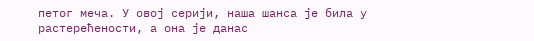петог меча. У овој серији, наша шанса је била у растерећености, а она је данас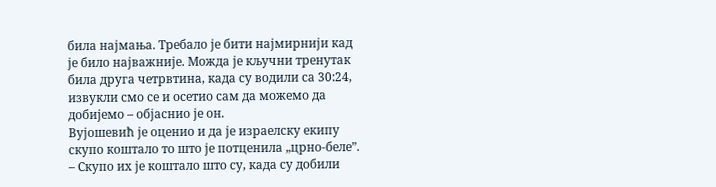била најмања. Требало је бити најмирнији кад је било најважније. Можда је кључни тренутак била друга четрвтинa, када су водили са 30:24, извукли смо се и осетио сам да можемо да добијемо – објаснио је он.
Вујошевић је оценио и да је израелску екипу скупо коштало то што је потценила „црно-беле”. – Скупо их је коштало што су, када су добили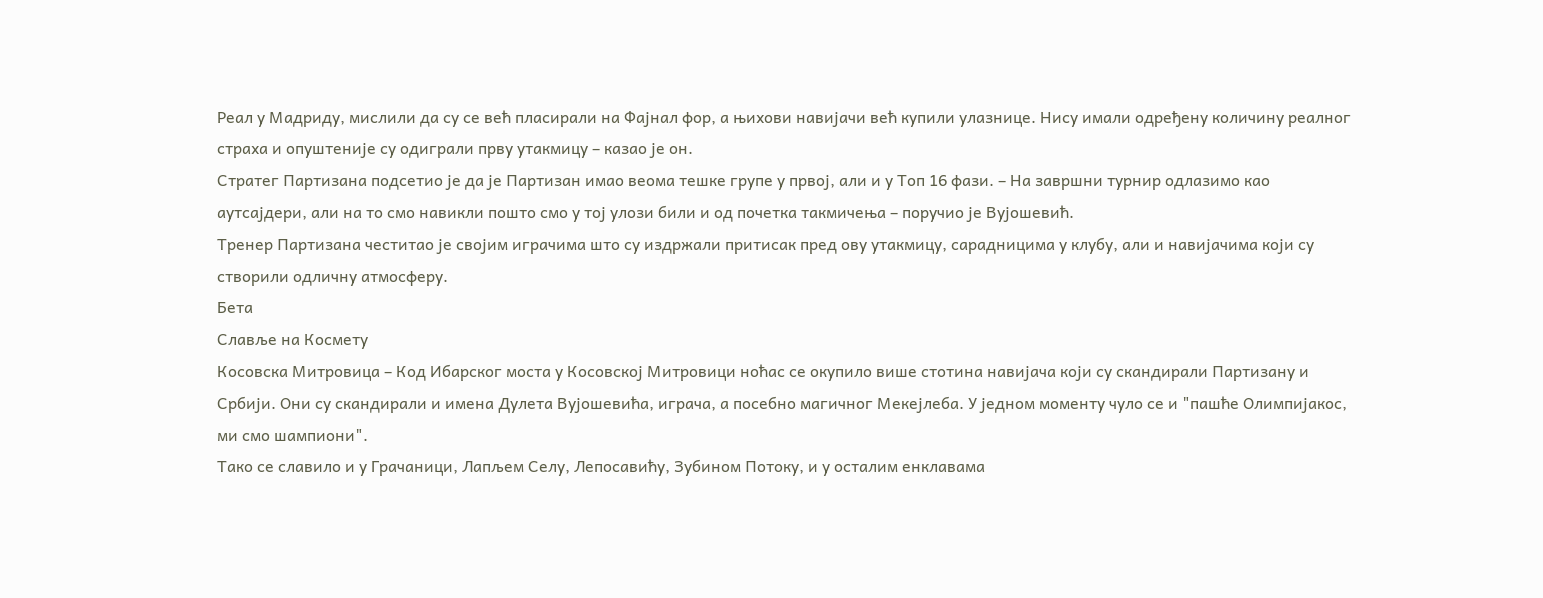Реал у Мадриду, мислили да су се већ пласирали на Фајнал фор, а њихови навијачи већ купили улазнице. Нису имали одређену количину реалног страха и опуштеније су одиграли прву утакмицу – казао је он.
Стратег Партизана подсетио је да је Партизан имао веома тешке групе у првој, али и у Топ 16 фази. – На завршни турнир одлазимо као аутсајдери, али на то смо навикли пошто смо у тој улози били и од почетка такмичења – поручио је Вујошевић.
Тренер Партизана честитао је својим играчима што су издржали притисак пред ову утакмицу, сарадницима у клубу, али и навијачима који су створили одличну атмосферу.
Бета
Славље на Космету
Косовска Митровица – Код Ибарског моста у Косовској Митровици ноћас се окупило више стотина навијача који су скандирали Партизану и Србији. Они су скандирали и имена Дулета Вујошевића, играча, а посебно магичног Мекејлеба. У једном моменту чуло се и "пашће Олимпијакос, ми смо шампиони".
Тако се славило и у Грачаници, Лапљем Селу, Лепосавићу, Зубином Потоку, и у осталим енклавама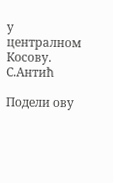у централном Косову. С.Антић

Подели ову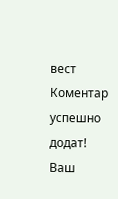вест
Комeнтар успeшно додат!
Ваш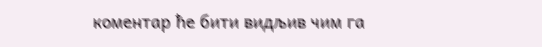комeнтар ћe бити видљив чим га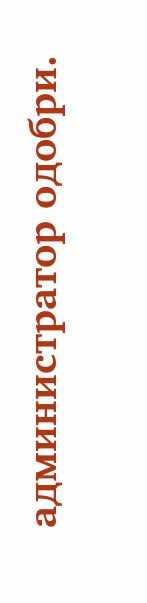администратор одобри.